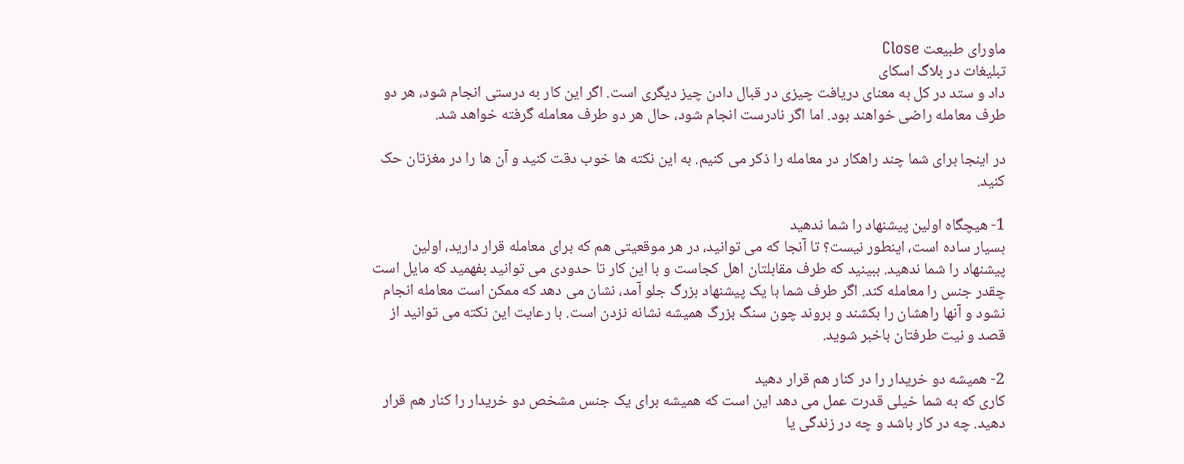ماورای طبیعت Close
تبلیغات در بلاگ اسکای
داد و ستد در کل به معنای دریافت چیزی در قبال دادن چیز دیگری است. اگر این کار به درستی انجام شود، هر دو طرف معامله راضی خواهند بود. اما اگر نادرست انجام شود، حال هر دو طرف معامله گرفته خواهد شد.

در اینجا برای شما چند راهکار در معامله را ذکر می کنیم. به این نکته ها خوب دقت کنید و آن ها را در مغزتان حک کنید.

1- هیچگاه اولین پیشنهاد را شما ندهید
بسیار ساده است، اینطور نیست؟ تا آنجا که می توانید، در هر موقعیتی هم که برای معامله قرار دارید، اولین پیشنهاد را شما ندهید. ببینید که طرف مقابلتان اهل کجاست و با این کار تا حدودی می توانید بفهمید که مایل است چقدر جنس را معامله کند. اگر طرف شما با یک پیشنهاد بزرگ جلو آمد، نشان می دهد که ممکن است معامله انجام نشود و آنها راهشان را بکشند و بروند چون سنگ بزرگ همیشه نشانه نزدن است. با رعایت این نکته می توانید از قصد و نیت طرفتان باخبر شوید.

2- همیشه دو خریدار را در کنار هم قرار دهید
کاری که به شما خیلی قدرت عمل می دهد این است که همیشه برای یک جنس مشخص دو خریدار را کنار هم قرار دهید. چه در کار باشد و چه در زندگی یا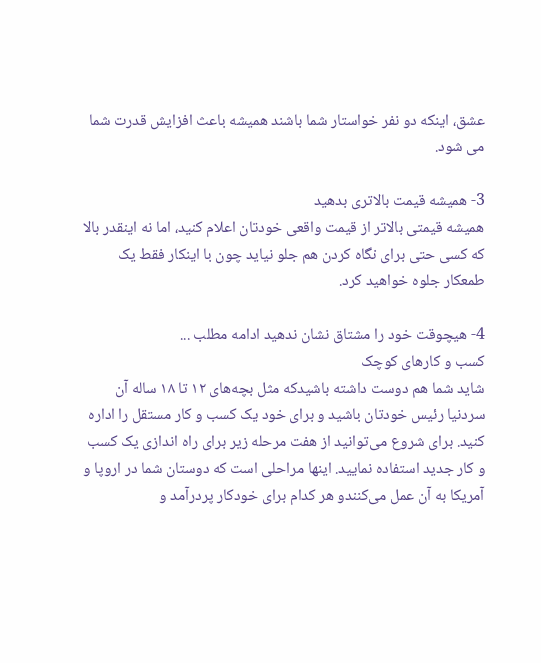عشق، اینکه دو نفر خواستار شما باشند همیشه باعث افزایش قدرت شما می شود.

3- همیشه قیمت بالاتری بدهید
همیشه قیمتی بالاتر از قیمت واقعی خودتان اعلام کنید، اما نه اینقدر بالا که کسی حتی برای نگاه کردن هم جلو نیاید چون با اینکار فقط یک طمعکار جلوه خواهید کرد.

4- هیچوقت خود را مشتاق نشان ندهید ادامه مطلب ...
کسب و کارهای کوچک
شاید شما هم دوست داشته باشیدکه مثل بچه‌های ۱۲ تا ۱۸ ساله آن سردنیا رئیس خودتان باشید و برای خود یک کسب و کار مستقل را اداره کنید. برای شروع می‌توانید از هفت مرحله زیر برای راه اندازی یک کسب و کار جدید استفاده نمایید. اینها مراحلی است که دوستان شما در اروپا و آمریکا به آن عمل می‌کنندو هر کدام برای خودکار پردرآمد و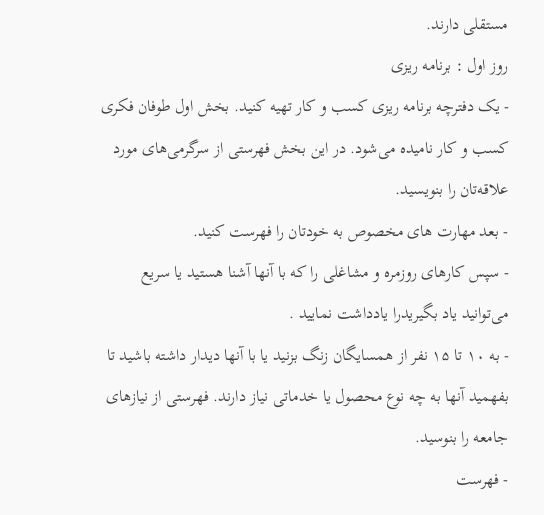مستقلی دارند.
روز اول : برنامه ریزی
- یک دفترچه برنامه ریزی کسب و کار تهیه کنید. بخش اول طوفان فکری کسب و کار نامیده می‌شود. در این بخش فهرستی از سرگرمی‌های مورد علاقه‌تان را بنویسید.
- بعد مهارت ‌های مخصوص به خودتان را فهرست کنید.
- سپس کارهای روزمره و مشاغلی را که با آنها آشنا هستید یا سریع می‌توانید یاد بگیریدرا یادداشت نمایید .
- به ۱۰ تا ۱۵ نفر از همسایگان زنگ بزنید یا با آنها دیدار داشته باشید تا بفهمید آنها به چه نوع محصول یا خدماتی نیاز دارند. فهرستی از نیاز‌های جامعه را بنوسید.
- فهرست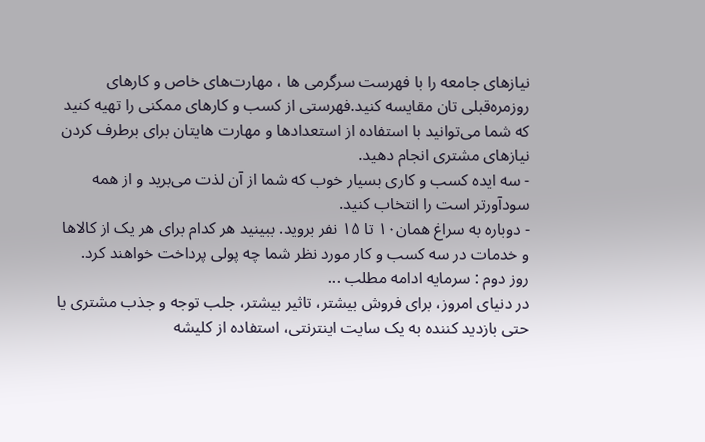نیازهای جامعه را با فهرست سرگرمی ها ، مهارت‌های خاص و کارهای روزمره‌قبلی تان مقایسه کنید.فهرستی از کسب و کارهای ممکنی را تهیه کنید که شما می‌توانید با استفاده از استعدادها و مهارت هایتان برای برطرف کردن نیازهای مشتری انجام دهید.
- سه ایده کسب و کاری بسیار خوب که شما از آن لذت می‌برید و از همه سودآورتر است را انتخاب کنید.
- دوباره به سراغ همان۱۰ تا ۱۵ نفر بروید. ببینید هر کدام برای هر یک از کالاها و خدمات در سه کسب و کار مورد نظر شما چه پولی پرداخت خواهند کرد.
روز دوم : سرمایه ادامه مطلب ...
در دنیای امروز، برای فروش بیشتر، تاثیر بیشتر، جلب توجه و جذب مشتری یا حتی بازدید کننده به یک سایت اینترنتی، استفاده از کلیشه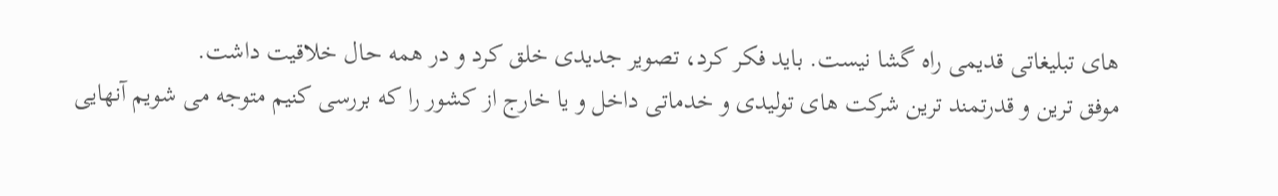های تبلیغاتی قدیمی راه گشا نیست. باید فکر کرد، تصویر جدیدی خلق کرد و در همه حال خلاقیت داشت.
موفق ترین و قدرتمند ترین شرکت های تولیدی و خدماتی داخل و یا خارج از کشور را که بررسی کنیم متوجه می شویم آنهایی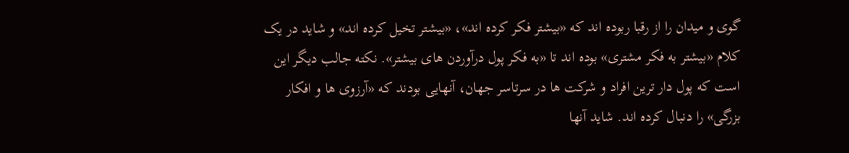گوی و میدان را از رقبا ربوده اند که «بیشتر فکر کرده اند»، «بیشتر تخیل کرده اند» و شاید در یک کلام «بیشتر به فکر مشتری» بوده اند تا «به فکر پول درآوردن های بیشتر». نکته جالب دیگر این است که پول دار ترین افراد و شرکت ها در سرتاسر جهان، آنهایی بودند که «آرزوی ها و افکار بزرگی» را دنبال کرده اند. شاید آنها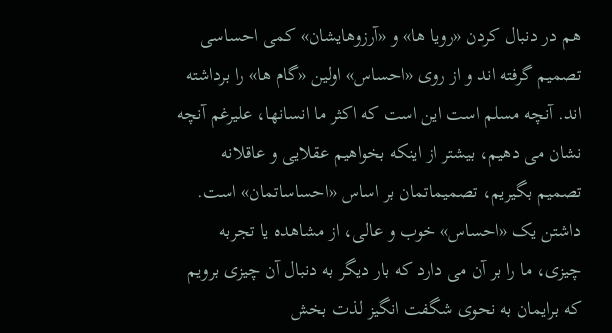هم در دنبال کردن «رویا ها» و «آرزوهایشان» کمی احساسی تصمیم گرفته اند و از روی «احساس» اولین «گام ها» را برداشته اند. آنچه مسلم است این است که اکثر ما انسانها، علیرغم آنچه نشان می دهیم، بیشتر از اینکه بخواهیم عقلایی و عاقلانه تصمیم بگیریم، تصمیماتمان بر اساس «احساساتمان» است. داشتن یک «احساس» خوب و عالی، از مشاهده یا تجربه چیزی، ما را بر آن می دارد که بار دیگر به دنبال آن چیزی برویم که برایمان به نحوی شگفت انگیز لذت بخش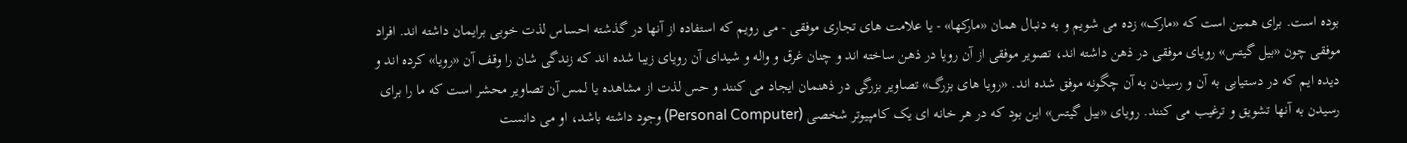بوده است. برای همین است که «مارک» زده می شویم و به دنبال همان «مارکها» - یا علامت های تجاری موفقی - می رویم که استفاده از آنها در گذشته احساس لذت خوبی برایمان داشته اند. افراد موفقی چون «بیل گیتس» رویای موفقی در ذهن داشته اند، تصویر موفقی از آن رویا در ذهن ساخته اند و چنان غرق و واله و شیدای آن رویای زیبا شده اند که زندگی شان را وقف آن «رویا» کرده اند و دیده ایم که در دستیابی به آن و رسیدن به آن چگونه موفق شده اند. «رویا های بزرگ» تصاویر بزرگی در ذهنمان ایجاد می کنند و حس لذت از مشاهده یا لمس آن تصاویر محشر است که ما را برای رسیدن به آنها تشویق و ترغیب می کنند. رویای «بیل گیتس» این بود که در هر خانه ای یک کامپیوتر شخصی (Personal Computer) وجود داشته باشد، او می دانست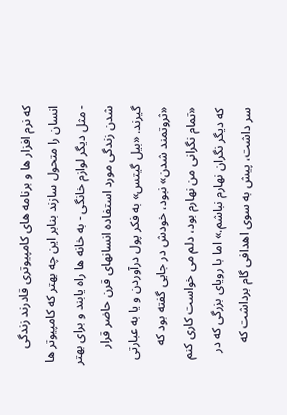که نرم افزار ها و برنامه های کامپیوتری قادرند زندگی انسان را متحول سازند بنابر این چه بهتر که کامپیوتر ها - مثل دیگر لوازم خانگی - به خانه ها راه یابند و برای بهتر شدن زندگی مورد استفاده انسانهای قرن حاضر قرار گیرند. «بیل گیتس» به فکر پول درآوردن و یا به عبارتی «ثروتمند شدن» نبود، خودش در جایی گفته بود که «تمام نگرانی من نهارم بود، دلم می خواست کاری کنم که دیگر نگران نهارم نباشم.» اما با رویای بزرگی که در سر داشت، پیش به سوی اهدافی گام برداشت که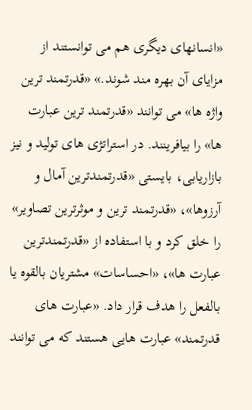«انسانهای دیگری هم می توانستند از مزایای آن بهره مند شوند.» «قدرتمند ترین واژه ها» می توانند «قدرتمند ترین عبارت ها» را بیافرینند. در استراتژی های تولید و نیز بازاریابی، بایستی «قدرتمندترین آمال و آرزوها»، «قدرتمند ترین و موثرترین تصاویر» را خلق کرد و با استفاده از «قدرتمندترین عبارت ها»، «احساسات» مشتریان بالقوه یا بالفعل را هدف قرار داد. «عبارت های قدرتمند» عبارت هایی هستند که می توانند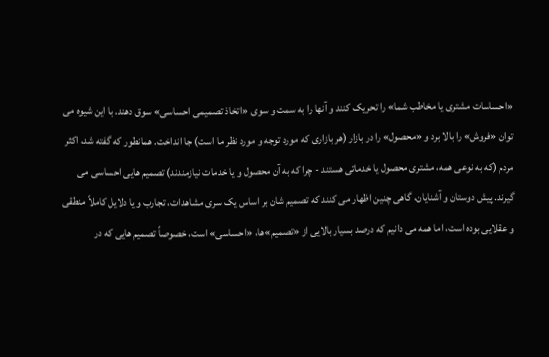«احساسات مشتری یا مخاطب شما» را تحریک کنند و آنها را به سمت و سوی «اتخاذ تصمیمی احساسی» سوق دهند. با این شیوه می توان «فروش» را بالا برد و «محصول» را در بازار (هر بازاری که مورد توجه و مورد نظر ما است) جا انداخت. همانطور که گفته شد، اکثر مردم (که به نوعی همه، مشتری محصول یا خدماتی هستند - چرا که به آن محصول و یا خدمات نیازمندند) تصمیم هایی احساسی می گیرند. پیش دوستان و آشنایان، گاهی چنین اظهار می کنند که تصمیم شان بر اساس یک سری مشاهدات، تجارب و یا دلایل کاملاً منطقی و عقلایی بوده است، اما همه می دانیم که درصد بسیار بالایی از «تصمیم»ها، «احساسی» است، خصوصاً تصمیم هایی که در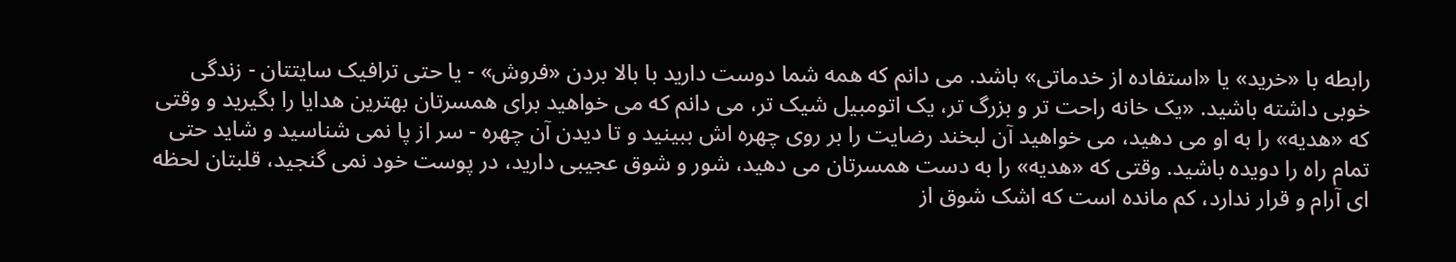رابطه با «خرید» یا «استفاده از خدماتی» باشد. می دانم که همه شما دوست دارید با بالا بردن «فروش» - یا حتی ترافیک سایتتان - زندگی خوبی داشته باشید. «یک خانه راحت تر و بزرگ تر، یک اتومبیل شیک تر، می دانم که می خواهید برای همسرتان بهترین هدایا را بگیرید و وقتی که «هدیه» را به او می دهید، می خواهید آن لبخند رضایت را بر روی چهره اش ببینید و تا دیدن آن چهره - سر از پا نمی شناسید و شاید حتی تمام راه را دویده باشید. وقتی که «هدیه» را به دست همسرتان می دهید، شور و شوق عجیبی دارید، در پوست خود نمی گنجید، قلبتان لحظه ای آرام و قرار ندارد، کم مانده است که اشک شوق از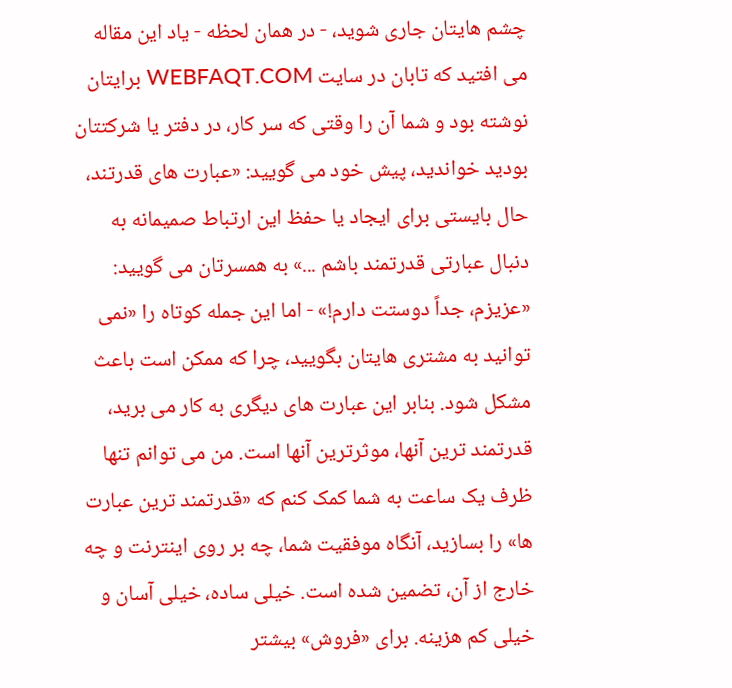چشم هایتان جاری شوید، - در همان لحظه - یاد این مقاله می افتید که تابان در سایت WEBFAQT.COM برایتان نوشته بود و شما آن را وقتی که سر کار، در دفتر یا شرکتتان بودید خواندید، پیش خود می گویید: «عبارت های قدرتند، حال بایستی برای ایجاد یا حفظ این ارتباط صمیمانه به دنبال عبارتی قدرتمند باشم ...» به همسرتان می گویید: «عزیزم، جداً دوستت دارم!» - اما این جمله کوتاه را «نمی توانید به مشتری هایتان بگویید، چرا که ممکن است باعث مشکل شود. بنابر این عبارت های دیگری به کار می برید، قدرتمند ترین آنها، موثرترین آنها است. من می توانم تنها ظرف یک ساعت به شما کمک کنم که «قدرتمند ترین عبارت ها» را بسازید، آنگاه موفقیت شما، چه بر روی اینترنت و چه خارج از آن، تضمین شده است. خیلی ساده، خیلی آسان و خیلی کم هزینه. برای «فروش» بیشتر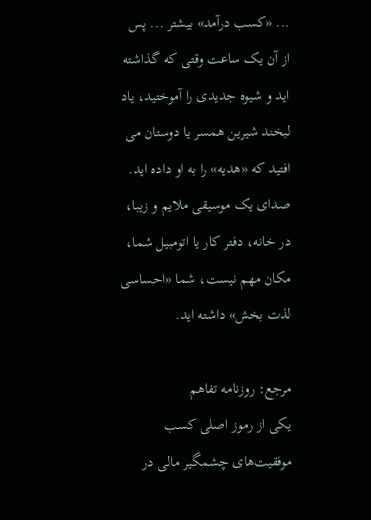... «کسب درآمد» بیشتر ... پس از آن یک ساعت وقتی که گذاشته اید و شیوه جدیدی را آموختید، یاد لبخند شیرین همسر یا دوستان می افتید که «هدیه» را به او داده اید. صدای یک موسیقی ملایم و زیبا، در خانه، دفتر کار یا اتومبیل شما، مکان مهم نیست، شما «احساسی لذت بخش» داشته اید.

مرجع: روزنامه تفاهم
یکی از رموز اصلی کسب موفقیت‌های چشمگیر مالی در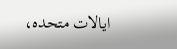ایالات متحده،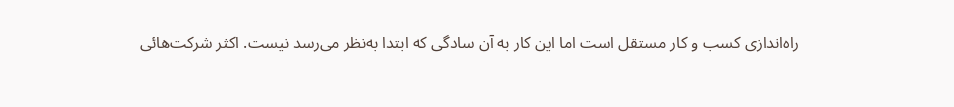راه‌اندازی کسب و کار مستقل است اما این کار به آن سادگی که ابتدا به‌نظر می‌رسد نیست. اکثر شرکت‌هائی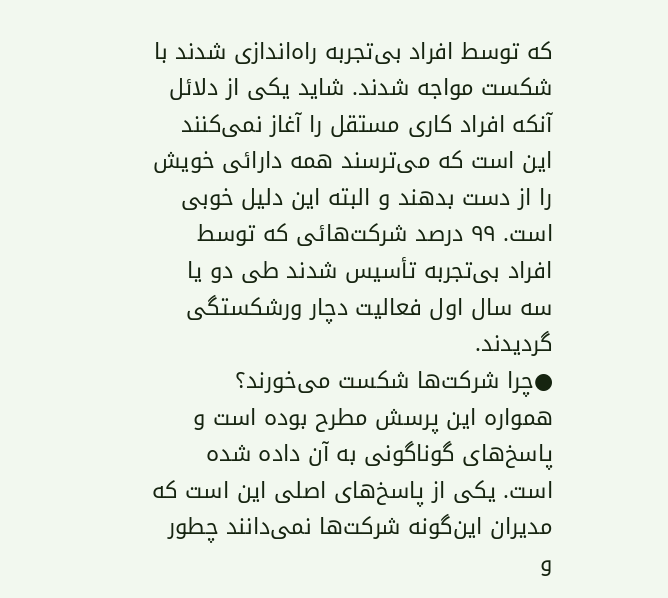که توسط افراد بی‌تجربه راه‌اندازی شدند با شکست مواجه شدند. شاید یکی از دلائل آنکه افراد کاری مستقل را آغاز نمی‌کنند این است که می‌ترسند همه دارائی خویش را از دست بدهند و البته این دلیل خوبی است. ۹۹ درصد شرکت‌هائی که توسط افراد بی‌تجربه تأسیس شدند طی دو یا سه سال اول فعالیت دچار ورشکستگی گردیدند.
●چرا شرکت‌ها شکست می‌خورند؟
همواره این پرسش مطرح بوده است و پاسخ‌های گوناگونی به آن داده شده است. یکی از پاسخ‌های اصلی این است که مدیران این‌گونه شرکت‌ها نمی‌دانند چطور و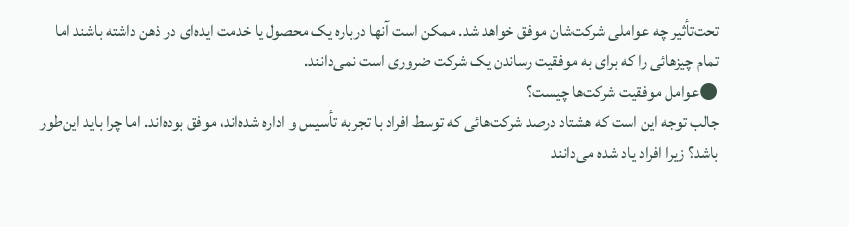تحت‌تأثیر چه عواملی شرکت‌شان موفق خواهد شد. ممکن است آنها درباره یک محصول یا خدمت ایده‌ای در ذهن داشته باشند اما تمام چیزهائی را که برای به موفقیت رساندن یک شرکت ضروری است نمی‌دانند.
●عوامل موفقیت شرکت‌ها چیست؟
جالب توجه این است که هشتاد درصد شرکت‌هائی که توسط افراد با تجربه تأسیس و اداره شده‌اند، موفق بوده‌اند. اما چرا باید این‌طور باشد؟ زیرا افراد یاد شده می‌دانند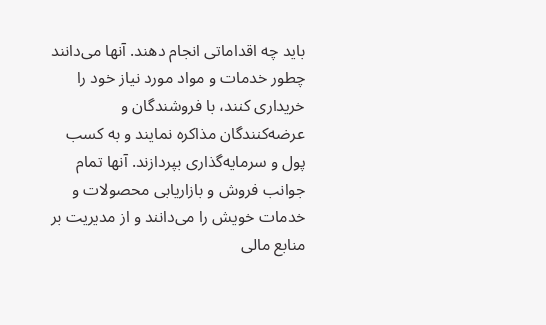باید چه اقداماتی انجام دهند. آنها می‌دانند چطور خدمات و مواد مورد نیاز خود را خریداری کنند، با فروشندگان و عرضه‌کنندگان مذاکره نمایند و به کسب پول و سرمایه‌گذاری بپردازند. آنها تمام جوانب فروش و بازاریابی محصولات و خدمات خویش را می‌دانند و از مدیریت بر منابع مالی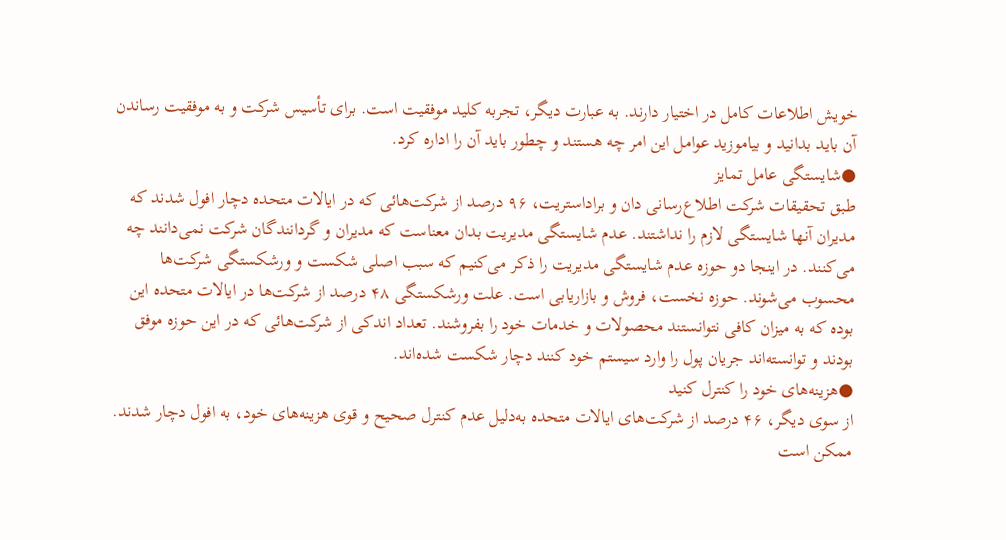خویش اطلاعات کامل در اختیار دارند. به عبارت دیگر، تجربه کلید موفقیت است. برای تأسیس شرکت و به موفقیت رساندن آن باید بدانید و بیاموزید عوامل این امر چه هستند و چطور باید آن را اداره کرد.
●شایستگی عامل تمایز
طبق تحقیقات شرکت اطلاع‌رسانی دان و براداستریت، ۹۶ درصد از شرکت‌هائی که در ایالات متحده دچار افول شدند که مدیران آنها شایستگی لازم را نداشتند. عدم شایستگی مدیریت بدان معناست که مدیران و گردانندگان شرکت نمی‌دانند چه می‌کنند. در اینجا دو حوزه عدم شایستگی مدیریت را ذکر می‌کنیم که سبب اصلی شکست و ورشکستگی شرکت‌ها محسوب می‌شوند. حوزه نخست، فروش و بازاریابی است. علت ورشکستگی ۴۸ درصد از شرکت‌ها در ایالات متحده این بوده که به میزان کافی نتوانستند محصولات و خدمات خود را بفروشند. تعداد اندکی از شرکت‌هائی که در این حوزه موفق بودند و توانسته‌اند جریان پول را وارد سیستم خود کنند دچار شکست شده‌اند.
●هزینه‌های خود را کنترل کنید
از سوی دیگر، ۴۶ درصد از شرکت‌های ایالات متحده به‌دلیل عدم کنترل صحیح و قوی هزینه‌های خود، به افول دچار شدند. ممکن است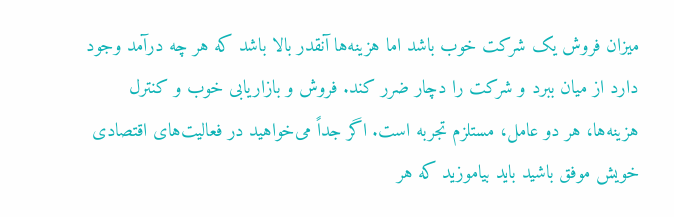میزان فروش یک شرکت خوب باشد اما هزینه‌ها آنقدر بالا باشد که هر چه درآمد وجود دارد از میان ببرد و شرکت را دچار ضرر کند. فروش و بازاریابی خوب و کنترل هزینه‌ها، هر دو عامل، مستلزم تجربه است. اگر جداً می‌خواهید در فعالیت‌های اقتصادی خویش موفق باشید باید بیاموزید که هر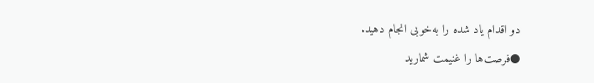دو اقدام یاد شده را به‌خوبی انجام دهید.
●فرصت‌ها را غنیمت شمارید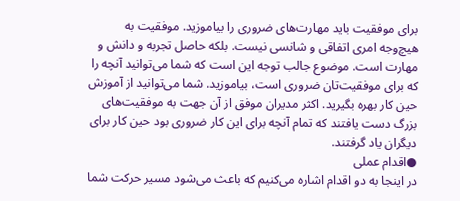برای موفقیت باید مهارت‌های ضروری را بیاموزید. موفقیت به هیچ‌وجه امری اتفاقی و شانسی نیست. بلکه حاصل تجربه و دانش و مهارت است. موضوع جالب توجه این است که شما می‌توانید آنچه را که برای موفقیت‌تان ضروری است، بیاموزید. شما می‌توانید از آموزش حین کار بهره بگیرید. اکثر مدیران موفق از آن جهت به موفقیت‌های بزرگ دست یافتند که تمام آنچه برای این کار ضروری بود حین کار برای دیگران یاد گرفتند.
●اقدام عملی
در اینجا به دو اقدام اشاره می‌کنیم که باعث می‌شود مسیر حرکت شما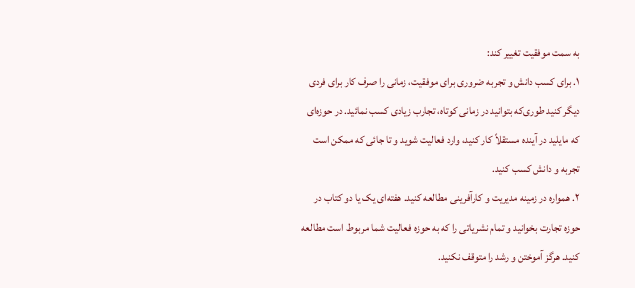به سمت موفقیت تغییر کند:
۱. برای کسب دانش و تجربه ضروری برای موفقیت، زمانی را صرف کار برای فردی دیگر کنید طوری‌که بتوانید در زمانی کوتاه، تجارب زیادی کسب نمائید. در حوزه‌ای که مایلید در آینده مستقلاً کار کنید، وارد فعالیت شوید و تا جائی که ممکن است تجربه و دانش کسب کنید.
۲. همواره در زمینه مدیریت و کارآفرینی مطالعه کنید. هفته‌ای یک یا دو کتاب در حوزه تجارت بخوانید و تمام نشریاتی را که به حوزه فعالیت شما مربوط است مطالعه کنید. هرگز آموختن و رشد را متوقف نکنید.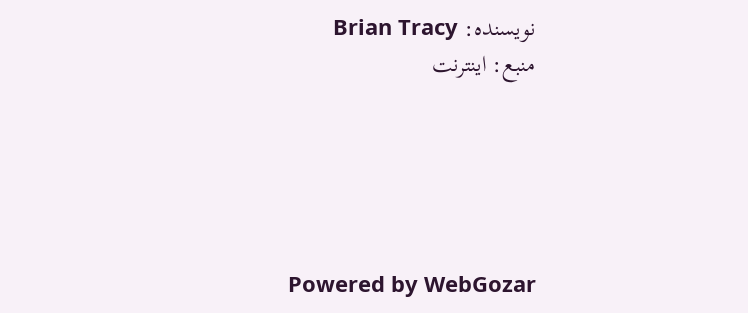نویسنده: Brian Tracy
منبع: اینترنت





Powered by WebGozar